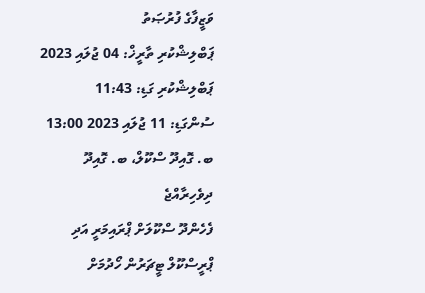ވަޒީފާގެ ފުރުޞަތު
ޕަބްލިޝްކުރި ތާރީޚް: 04 ޖުލައި 2023
ޕަބްލިޝްކުރި ގަޑި: 11:43
ސުންގަޑި: 11 ޖުލައި 2023 13:00
ބ. ގޮއިދޫ ސްކޫލް، ބ. ގޮއިދޫ
ދިވެހިރާއްޖެ
ފެހެންދޫ ސްކޫލަށް ޕްރައިމަރީ އަދި ޕްރީސްކޫލް ޓީޗަރުން ހޯދުމަށް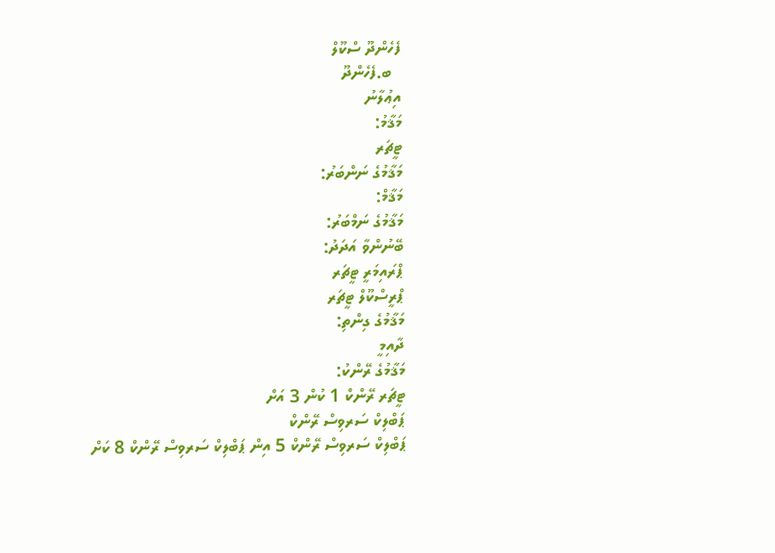ފެހެންދޫ ސްކޫލް
  ބ.ފެހެންދޫ
އިޢުލާނު
މަޤާމު:
ޓީޗަރ
މަޤާމުގެ ނަންބަރު:
މަޤާމް:
މަޤާމުގެ ނަމްބަރު:
ބޭނުންވާ އަދަދު:
ޕްރައިމަރީ ޓީޗަރ
ޕްރީސްކޫލް ޓީޗަރ
މަޤާމުގެ ގިންތި:
ދާއިމީ
މަޤާމުގެ ރޭންކު:
ޓީޗަރ ރޭންކް 1 ކުން 3 އަށް
ޕަބްލިކް ސަރވިސް ރޭންކް
ޕަބްލިކް ސަރވިސް ރޭންކް 5 އިން ޕަބްލިކް ސަރވިސް ރޭންކް 8 ކަށް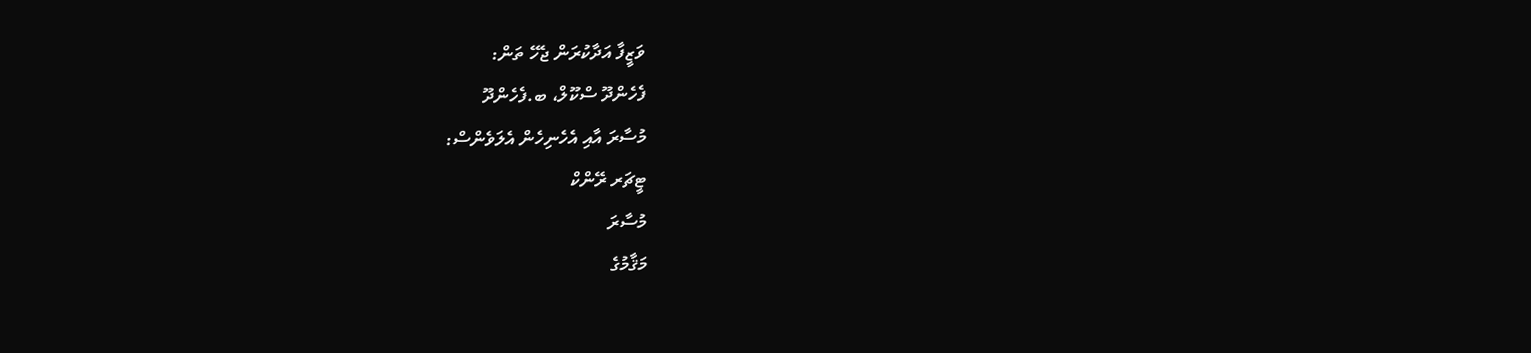ވަޒީފާ އަދާކުރަން ޖެހޭ ތަން:
ފެހެންދޫ ސްކޫލް، ބ.ފެހެންދޫ
މުސާރަ އާއި އެހެނިހެން އެލަވެންސް:
ޓީޗަރ ރޭންކް
މުސާރަ
މަޤާމުގެ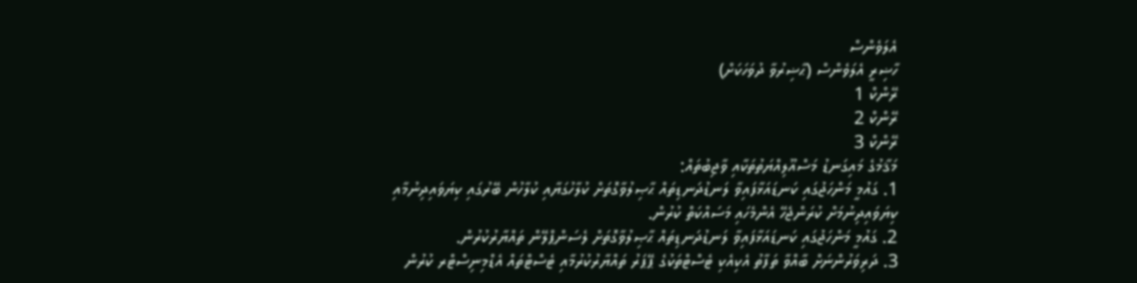އެލަވެންސް
ހާޟިރީ އެލަވެންސް (ޙާޟިރުވާ ދުވަހަކަށް)
ރޭންކް 1
ރޭންކް 2
ރޭންކް 3
މަޤާމުގެ މައިގަނޑު މަސްއޫލިއްޔަތުތަކާއި ވާޖިބުތައް:
1. ގައުމީ މަންހަޖުގައި ކަނޑައަޅާފައިވާ ލަނޑުދަނޑިތައް ޙާޞިލުވާގޮތަށް ކުލާހުގަޔާއި ކުލާހުން ބޭރުގައި ކިޔަވައިދިނުމާއި ކިޔަވައިދިނުމަށް ކުރަންޖެހޭ އެންމެހައި މަސައްކަތް ކުރުން.
2. ގައުމީ މަންހަޖުގައި ކަނޑައަޅާފައިވާ ލަނޑުދަނޑިތައް ޙާޞިލުވާގޮތަށް ލެސަންޕްލޭން ތައްޔާރުކުރުން.
3. ދަރިވަރުންނަށް ބާއްވާ ތަފާތު އެކިއެކި ޓެސްޓްތަކުގެ ޕޭޕަރު ތައްޔާރުކުރުމާއި ޓެސްޓްތައް އެޑްމިނިސްޓްރ ކުރުން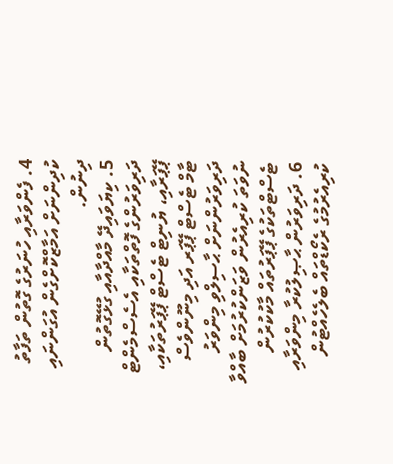4. ފެންވަރާއި ހުނަރުގެ ގޮތުން ތަފާތު ކުދިންނަށް އަމާޒްކޮށްގެން އުގަންނައި ދިނުން.
5. ކިޔަވައިދޭ މާއްދާއާއި ގުޅޭގޮތުން ދަރިވަރުންގެ ފޮތްތަކާއި އެސެސްމެންޓް ޕޭޕަރާއި، ޔުނިޓް ޓެސްޓް ޕޭޕަރުތަކާއި، ޓާމް ޓެސްޓް ޕޭޕަރ އަދި މިނޫންވެސް ދަރިވަރުންނަށް ޙާސިލްވި މިންވަރު ނުވަތަ ކުރިއެރުން ވަޒަންކުރުމަށް ބާއްވާ ޓެސްޓްތަކުގެ ޕޭޕަރުތައް މާކުކުރުން
6. ދަރިވަރުން ޙާޞިލުކުރާ މިންވަރާއި ކުރިއެރުމުގެ ރެކޯޑްތައް ބެލެހެއްޓުން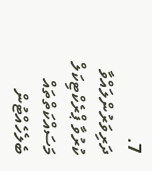7. ދަރިވަރުންލައްވާ ކުރުވާ ޕްރެކްޓިކަލް މަސައްކަތްތައް ބެލެހެއްޓުން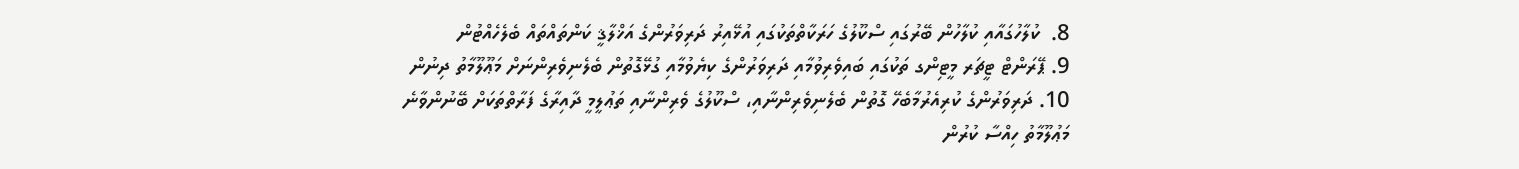8.  ކުލާހުގައާއި ކުލާހުން ބޭރުގައި ސްކޫލުގެ ހަރަކާތްތަކުގައި އުޅޭއިރު ދަރިވަރުންގެ އަޚްލާޤީ ކަންތައްތައް ބެލެހެއްޓުން
9. ޕޭރަންޓް ޓީޗަރ މީޓިންގ ތަކުގައި ބައިވެރިވުމާއި ދަރިވަރުންގެ ކިޔެވުމާއި ގުޅޭގޮތުން ބެލެނިވެރިންނަށް މަޢޫލޫމާތު ދިނުން
10. ދަރިވަރުންގެ ކުރިއެރުމާބެހޭ ގޮތުން ބެލެނިވެރިންނާއި، ސްކޫލުގެ ވެރިންނާއި ތަޢުލީމީ ދާއިރާގެ ފަރާތްތަކަށް ބޭނުންވާނެ މަޢުލޫމާތު ހިއްސާ ކުރުން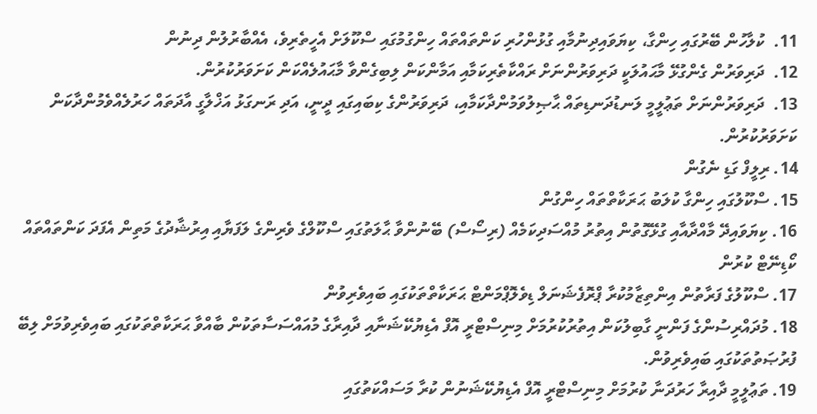11.  ކުލާހުން ބޭރުގައި ހިންގާ، ކިޔަވައިދިނުމާއި ގުޅުންހުރި ކަންތައްތައް ހިންގުމުގައި ސްކޫލަށް އެހީތެރިވެ، އެއްބާރުލުން ދިނުން
12.  ދަރިވަރުން ގެންގުޅޭ މާޙައުލަކީ ދަރިވަރުންނަށް ރައްކާތެރިކަމާއި އަމާންކަން ލިބިގެންވާ މާޙައުލެއްކަން ކަށަވަރުކުރުން.
13.  ދަރިވަރުންނަށް ތަޢުލީމީ ލަނޑުދަނޑިތައް ޙާޞިލުވަމުންދާކަމާއި، ދަރިވަރުންގެ ކިބައިގައި ދީނީ، އަދި ރަނގަޅު އަޚްލާގީ އާދަތައް ހަރުލެއްވެމުންދާކަން ކަށަވަރުކުރުން.
14. ރިލީފް ގަޑި ނެގުން
15. ސްކޫލުގައި ހިންގާ ކުލަބު ޙަރަކާތްތައް ހިންގުން
16. ކިޔަވައިދޭ މާއްދާއާއި ގުޅޭގޮތުން އިތުރު މުއްސަދިކަމެއް (ރިސޯސް) ބޭނުންވާ ޙާލަތުގައި ސްކޫލްގެ ވެރިންގެ ލަފަޔާއި އިރުޝާދުގެ މަތިން އެފަދަ ކަންތައްތައް ކޯޑިނޭޓް ކުރުން
17. ސްކޫލުގެ ފަރާތުން އިންތިޒާމުކުރާ ޕްރޮފެޝަނަލް ޑިވެލޮޕްމަންޓް ޙަރަކާތްތަކުގައި ބައިވެރިވުން
18. މުދައްރިސުންގެ ފަންނީ ގާބިލުކަން އިތުރުކުރުމަށް މިނިސްޓްރީ އޮފް އެޑިޔުކޭޝަނާއި ދާއިރާގެ މުއައްސަސާތަކުން ބާއްވާ ޙަރަކާތްތަކުގައި ބައިވެރިވުމަށް ލިބޭ ފުރުޞަތުތަކުގައި ބައިވެރިވުން.
19. ތަޢުލީމީ ދާއިރާ ހަރުދަނާ ކުރުމަށް މިނިސްޓްރީ އޮފް އެޑިޔުކޭޝަނުން ކުރާ މަސައްކަތުގައި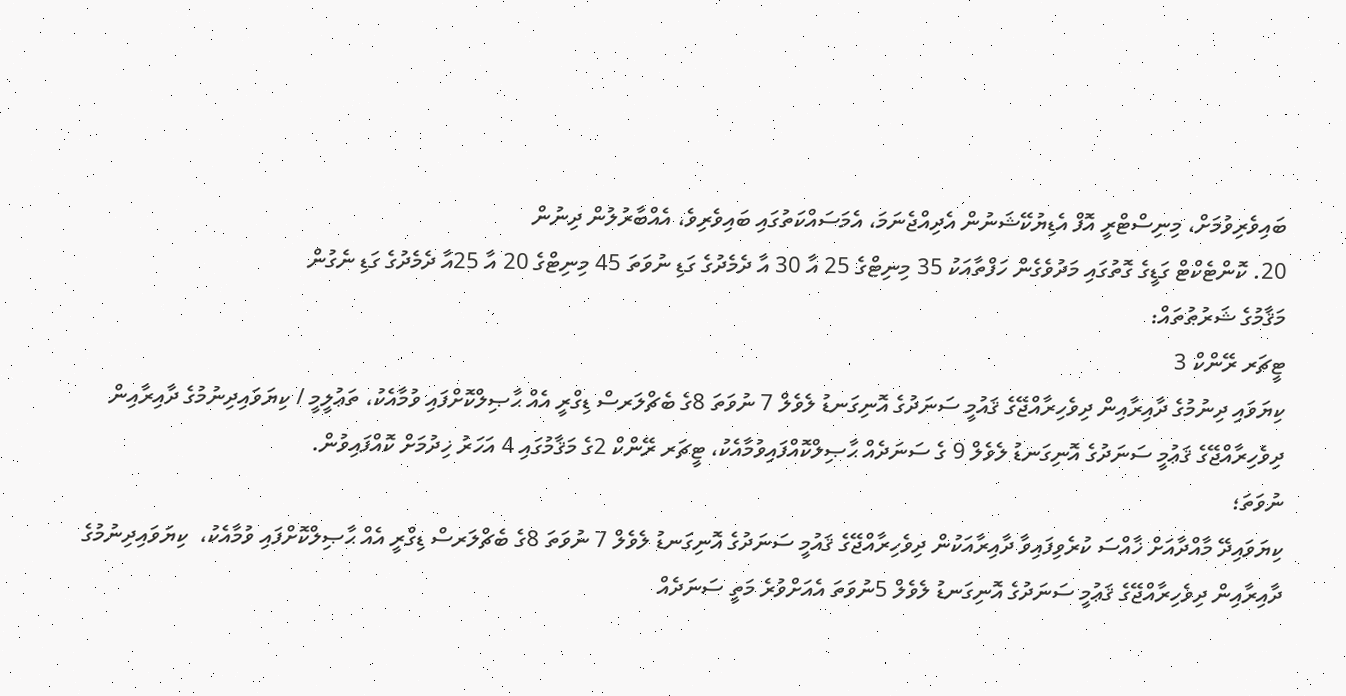ބައިވެރިވުމަށް، މިނިސްޓްރީ އޮފް އެޑިޔުކޭޝަނުން އެދިއްޖެނަމަ، އެމަސައްކަތުގައި ބައިވެރިވެ، އެއްބާރުލުން ދިނުން
20. ކޮންޓެކްޓް ގަޑީގެ ގޮތުގައި މަދުވެގެން ހަފްތާއަކު 35 މިނިޓްގެ 25 އާ 30 އާ ދެމެދުގެ ގަޑި ނުވަތަ 45 މިނިޓްގެ 20 އާ 25އާ ދެމެދުގެ ގަޑި ނެގުން
މަޤާމުގެ ޝަރުޠުތައް:
ޓީޗަރ ރޭންކް 3
ކިޔަވައި ދިނުމުގެ ދާއިރާއިން ދިވެހިރާއްޖޭގެ ޤައުމީ ސަނަދުގެ އޮނިގަނޑު ލެވެލް 7 ނުވަތަ 8ގެ ބެޗްލަރސް ޑިގްރީ އެއް ޙާޞިލްކޮށްފައި ވުމާއެކު، ތަޢުލީމީ / ކިޔަވައިދިނުމުގެ ދާއިރާއިން ދިވެހިރާއްޖޭގެ ޤަޢުމީ ސަނަދުގެ އޮނިގަނޑު ލެވެލް 9 ގެ ސަނަދެއް ޙާޞިލްކޮއްފައިވުމާއެކު، ޓީޗަރ ރޭންކް 2ގެ މަޤާމުގައި 4 އަހަރު ޚިދުމަށް ކޮއްފައިވުން.
ނުވަތަ؛
ކިޔަވައިދޭ މާއްދާއަށް ޚާއްސަ ކުރެވިފައިވާ ދާއިރާއަކުން ދިވެހިރާއްޖޭގެ ޤައުމީ ސަނަދުގެ އޮނިގަނޑު ލެވެލް 7 ނުވަތަ 8ގެ ބެޗްލަރސް ޑިގްރީ އެއް ޙާޞިލްކޮށްފައި ވުމާއެކު،  ކިޔަވައިދިނުމުގެ ދާއިރާއިން ދިވެހިރާއްޖޭގެ ޤަޢުމީ ސަނަދުގެ އޮނިގަނޑު ލެވެލް 5ނުވަތަ އެއަށްވުރެ މަތީ ސަނަދެއް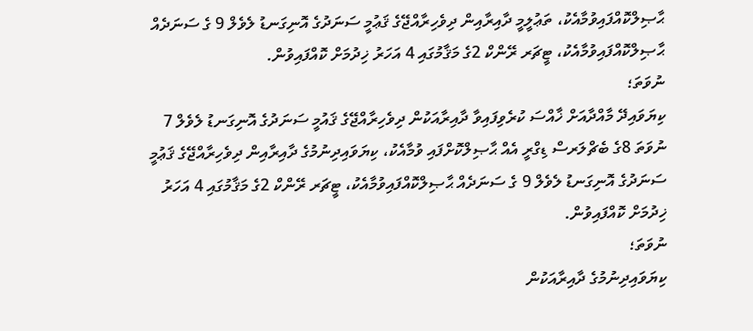ޙާޞިލްކޮއްފައިވުމާއެކު، ތަޢުލީމީ ދާއިރާއިން ދިވެހިރާއްޖޭގެ ޤަޢުމީ ސަނަދުގެ އޮނިގަނޑު ލެވެލް 9 ގެ ސަނަދެއް ޙާޞިލްކޮއްފައިވުމާއެކު، ޓީޗަރ ރޭންކް 2ގެ މަޤާމުގައި 4 އަހަރު ޚިދުމަށް ކޮއްފައިވުން.
ނުވަތަ؛
ކިޔަވައިދޭ މާއްދާއަށް ޚާއްސަ ކުރެވިފައިވާ ދާއިރާއަކުން ދިވެހިރާއްޖޭގެ ޤައުމީ ސަނަދުގެ އޮނިގަނޑު ލެވެލް 7 ނުވަތަ 8ގެ ބެޗްލަރސް ޑިގްރީ އެއް ޙާޞިލްކޮށްފައި ވުމާއެކު، ކިޔަވައިދިނުމުގެ ދާއިރާއިން ދިވެހިރާއްޖޭގެ ޤަޢުމީ ސަނަދުގެ އޮނިގަނޑު ލެވެލް 9 ގެ ސަނަދެއް ޙާޞިލްކޮއްފައިވުމާއެކު، ޓީޗަރ ރޭންކް 2ގެ މަޤާމުގައި 4 އަހަރު ޚިދުމަށް ކޮއްފައިވުން.
ނުވަތަ؛
ކިޔަވައިދިނުމުގެ ދާއިރާއަކުން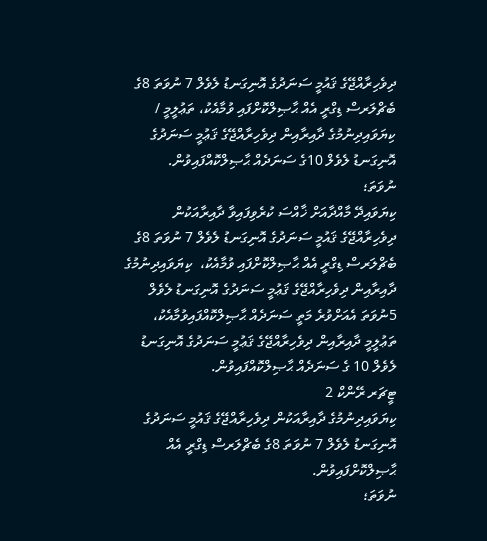ދިވެހިރާއްޖޭގެ ޤައުމީ ސަނަދުގެ އޮނިގަނޑު ލެވެލް 7 ނުވަތަ 8ގެ ބެޗްލަރސް ޑިގްރީ އެއް ޙާޞިލްކޮށްފައި ވުމާއެކު، ތަޢުލީމީ / ކިޔަވައިދިނުމުގެ ދާއިރާއިން ދިވެހިރާއްޖޭގެ ޤަޢުމީ ސަނަދުގެ އޮނިގަނޑު ލެވެލް 10ގެ ސަނަދެއް ޙާޞިލްކޮއްފައިވުން.
ނުވަތަ؛
ކިޔަވައިދޭ މާއްދާއަށް ޚާއްސަ ކުރެވިފައިވާ ދާއިރާއަކުން ދިވެހިރާއްޖޭގެ ޤައުމީ ސަނަދުގެ އޮނިގަނޑު ލެވެލް 7 ނުވަތަ 8ގެ ބެޗްލަރސް ޑިގްރީ އެއް ޙާޞިލްކޮށްފައި ވުމާއެކު،  ކިޔަވައިދިނުމުގެ ދާއިރާއިން ދިވެހިރާއްޖޭގެ ޤަޢުމީ ސަނަދުގެ އޮނިގަނޑު ލެވެލް 5ނުވަތަ އެއަށްވުރެ މަތީ ސަނަދެއް ޙާޞިލްކޮއްފައިވުމާއެކު، ތަޢުލީމީ ދާއިރާއިން ދިވެހިރާއްޖޭގެ ޤަޢުމީ ސަނަދުގެ އޮނިގަނޑު ލެވެލް 10 ގެ ސަނަދެއް ޙާޞިލްކޮއްފައިވުން.
ޓީޗަރ ރޭންކް 2
ކިޔަވައިދިނުމުގެ ދާއިރާއަކުން ދިވެހިރާއްޖޭގެ ޤައުމީ ސަނަދުގެ އޮނިގަނޑު ލެވެލް 7 ނުވަތަ 8ގެ ބެޗްލަރސް ޑިގްރީ އެއް ޙާޞިލްކޮށްފައިވުން.
ނުވަތަ؛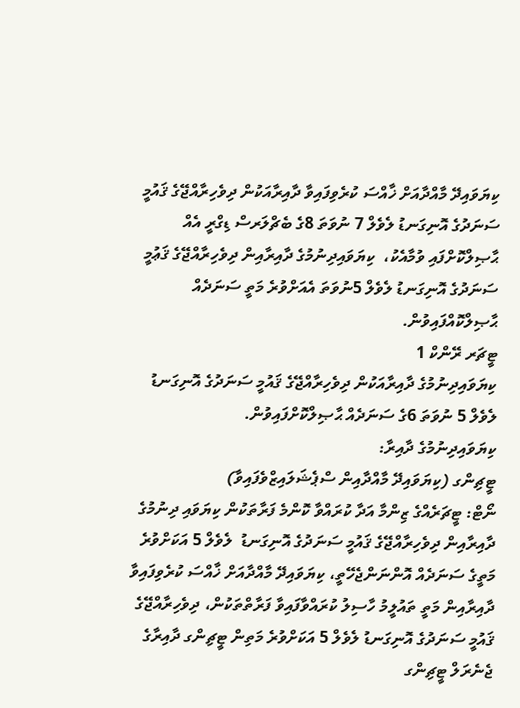ކިޔަވައިދޭ މާއްދާއަށް ޚާއްސަ ކުރެވިފައިވާ ދާއިރާއަކުން ދިވެހިރާއްޖޭގެ ޤައުމީ ސަނަދުގެ އޮނިގަނޑު ލެވެލް 7 ނުވަތަ 8ގެ ބެޗްލަރސް ޑިގްރީ އެއް ޙާޞިލްކޮށްފައި ވުމާއެކު،  ކިޔަވައިދިނުމުގެ ދާއިރާއިން ދިވެހިރާއްޖޭގެ ޤަޢުމީ ސަނަދުގެ އޮނިގަނޑު ލެވެލް 5ނުވަތަ އެއަށްވުރެ މަތީ ސަނަދެއް ޙާޞިލްކޮއްފައިވުން.
ޓީޗަރ ރޭންކް 1
ކިޔަވައިދިނުމުގެ ދާއިރާއަކުން ދިވެހިރާއްޖޭގެ ޤައުމީ ސަނަދުގެ އޮނިގަނޑު ލެވެލް 5 ނުވަތަ 6ގެ ސަނަދެއް ޙާޞިލްކޮށްފައިވުން.
ކިޔަވައިދިނުމުގެ ދާއިރާ:
ޓީޗިންގ (ކިޔަވައިދޭ މާއްދާއިން ސްޕެޝަލައިޒްވެފައިވާ)
ނޯޓް: ޓީޗަރެއްގެ ޒިންމާ އަދާ ކުރައްވާ ކޮންމެ ފަރާތަކުން ކިޔަވައި ދިނުމުގެ ދާއިރާއިން ދިވެހިރާއްޖޭގެ ޤައުމީ ސަނަދުގެ އޮނިގަނޑު  ލެވެލް 5 އަކަށްވުރެ މަތީގެ ސަނަދެއް އޮންނަންޖެހޭތީ، ކިޔަވައިދޭ މާއްދާއަށް ޚާއްސަ ކުރެވިފައިވާ ދާއިރާއިން މަތީ ތައުލީމު ހާސިލު ކުރައްވާފައިވާ ފަރާތްތަކުން، ދިވެހިރާއްޖޭގެ ޤައުމީ ސަނަދުގެ އޮނިގަނޑު ލެވެލް 5 އަކަށްވުރެ މަތިން ޓީޗިންގ ދާއިރާގެ ޖެނެރަލް ޓީޗިންގ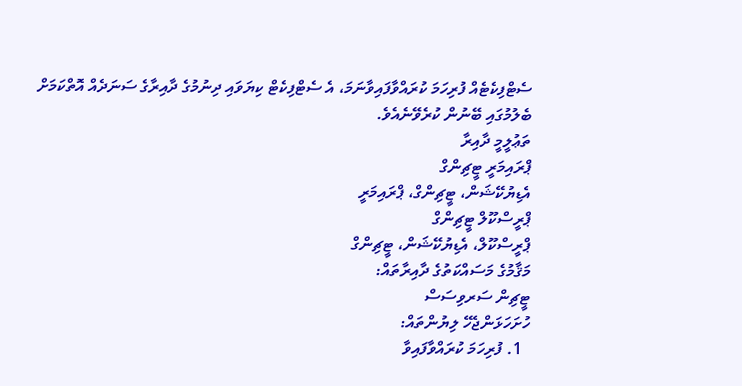ސެޓްފިކެޓެއް ފުރިހަމަ ކުރައްވާފައިވާނަމަ، އެ ސެޓްފިކެޓް ކިޔަވައި ދިނުމުގެ ދާއިރާގެ ސަނަދެއް އޮތްކަމަށް ބެލުމުގައި ބޭނުން ކުރެވޭނެއެވެ.
ތަޢުލީމީ ދާއިރާ
ޕްރައިމަރީ ޓީޗިންގް
އެޑިޔުކޭޝަން، ޓީޗިންގް، ޕްރައިމަރީ
ޕްރީސްކޫލް ޓީޗިންގް
ޕްރީސްކޫލް، އެޑިޔުކޭޝަން، ޓީޗިންގް
މަޤާމުގެ މަސައްކަތުގެ ދާއިރާތައް:
ޓީޗިން ސަރވިސަސް
ހުށަހަޅަންޖެހޭ ލިޔުންތައް:
  1. ފުރިހަމަ ކުރައްވާފައިވާ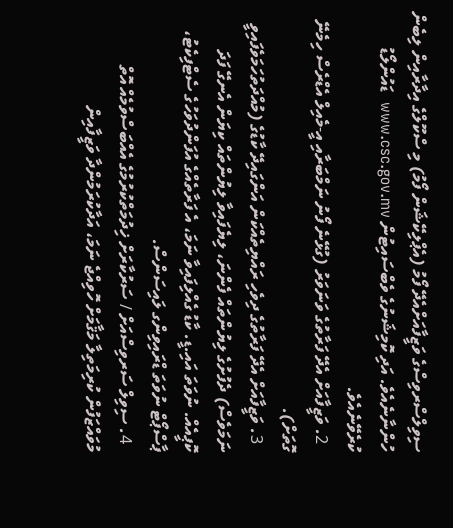ސިވިލްސްރވިސްގެ ވަޒީފާއަށްއެދޭ ފޯމު (އެޕްލިކޭޝަން ފޯމު) މި ސްކޫލްގެ އިދާރާއިން ލިބެން ހުންނާނެއެވެ. އަދި ކޮމިޝަނުގެ ވެބްސައިޓުން www.csc.gov.mv  ޑައުންލޯޑު ކުރެވޭނެއެވެ.
  2. ވަޒީފާއަށް އެދޭ ފަރާތުގެ ވަނަވަރު (ގުޅޭނެ ފޯނު ނަމްބަރާއި އީ-މެއިލް އެޑްރެސް ހިމެނޭ ގޮތަށް).
  3. ވަޒީފާއަށް އެދޭ ފަރާތުގެ ދިވެހި ރައްޔިތެއްކަން އަންގައިދޭ ކާޑުގެ (މުއްދަތުހަމަވެފައިވީ ނަމަވެސް) ދެފުށުގެ ލިޔުންތައް ފެންނަ، ލިޔެފައިވާ ލިޔުންތައް ކިޔަން އެނގޭ ފަދަ ކޮޕީއެއް. ނުވަތަ އައި.ޑީ. ކާޑު ގެއްލިފައިވާ ނަމަ، އެ ފަރާތެއްގެ އުފަންދުވަހުގެ ސެޓްފިކެޓު، ޕާސްޕޯޓް ނުވަތަ ޑްރައިވިންގ ލައިސަންސް.
  4. ސިވިލް ސަރވިސްއަށް / ސަރުކާރަށް ޚިދުމަތްކުރުމުގެ އެއްބަސްވުމެއް އޮތް މުވައްޒަފުން ކުރިމަތިލާ މަޤާމަށް ހޮވިއްޖެ ނަމަ، އަދާކުރަމުންދާ ވަޒީފާއިން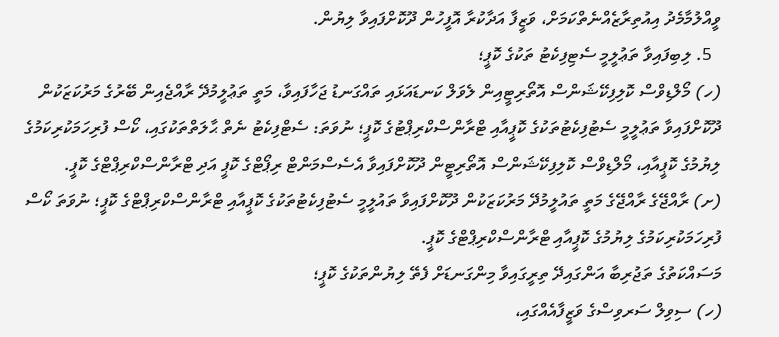ވީއްލުމާމެދު އިއުތިރާޒެއްނެތްކަމަށް، ވަޒީފާ އަދާކުރާ އޮފީހުން ދޫކޮށްފައިވާ ލިޔުން.
  5. ލިބިފައިވާ ތަޢުލީމީ ސެޓިފިކެޓު ތަކުގެ ކޮޕީ؛
(ހ) މޯލްޑިވްސް ކޮލިފިކޭޝަންސް އޮތޯރިޓީއިން ލެވަލް ކަނޑައަޅައި ތައްގަނޑު ޖަހާފައިވާ، މަތީ ތަޢުލީމުދޭ ރާއްޖެއިން ބޭރުގެ މަރުކަޒަކުން ދޫކޮށްފައިވާ ތަޢުލީމީ ސެޓުފިކެޓުތަކުގެ ކޮޕީއާއި ޓްރާންސްކްރިޕްޓުގެ ކޮޕީ؛ ނުވަތަ: ސެޓްފިކެޓު ނެތް ޙާލަތްތަކުގައި، ކޯސް ފުރިހަމަކުރިކަމުގެ ލިޔުމުގެ ކޮޕީއާއި، މޯލްޑިވްސް ކޮލިފިކޭޝަންސް އޮތޯރިޓީން ދޫކޮށްފައިވާ އެސެސްމަންޓް ރިޕޯޓްގެ ކޮޕީ އަދި ޓްރާންސްކްރިޕްޓްގެ ކޮޕީ.
(ށ) ރާއްޖޭގެ ރާއްޖޭގެ މަތީ ތައުލީމުދޭ މަރުކަޒަކުން ދޫކޮށްފައިވާ ތައުލީމީ ސެޓުފިކެޓުތަކުގެ ކޮޕީއާއި ޓްރާންސްކްރިޕްޓްގެ ކޮޕީ؛ ނުވަތަ ކޯސް ފުރިހަމަކުރިކަމުގެ ލިޔުމުގެ ކޮޕީއާއި ޓްރާންސްކްރިޕްޓްގެ ކޮޕީ.
މަސައްކަތުގެ ތަޖުރިބާ އަންގައިދޭ ތިރީގައިވާ މިންގަނޑަށް ފެތޭ ލިޔުންތަކުގެ ކޮޕީ؛
(ހ) ސިވިލް ސަރވިސްގެ ވަޒީފާއެއްގައި،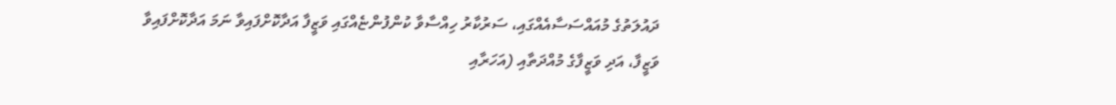ދައުލަތުގެ މުއައްސަސާއެއްގައި، ސަރުކާރު ހިއްސާވާ ކުންފުންޏެއްގައި ވަޒީފާ އަދާކޮށްފައިވާ ނަމަ އަދާކޮށްފައިވާ ވަޒީފާ، އަދި ވަޒީފާގެ މުއްދަތާއި (އަހަރާއި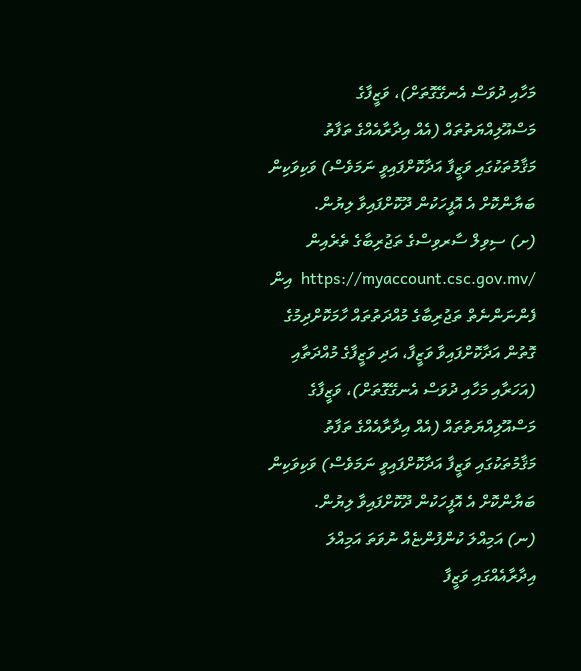މަހާއި ދުވަސް އެނގޭގޮތަށް)، ވަޒީފާގެ މަސްއޫލިއްޔަތުތައް (އެއް އިދާރާއެއްގެ ތަފާތު މަޤާމުތަކުގައި ވަޒީފާ އަދާކޮށްފައިވީ ނަމަވެސް) ވަކިވަކިން ބަޔާންކޮށް އެ އޮފީހަކުން ދޫކޮށްފައިވާ ލިޔުން.
(ށ) ސިވިލް ސާރވިސްގެ ތަޖުރިބާގެ ތެރެއިން /https://myaccount.csc.gov.mv  އިން ފެންނަންނެތް ތަޖުރިބާގެ މުއްދަތުތައް ހާމަކޮށްދިމުގެ ގޮތުން އަދާކޮށްފައިވާ ވަޒީފާ، އަދި ވަޒީފާގެ މުއްދަތާއި (އަހަރާއި މަހާއި ދުވަސް އެނގޭގޮތަށް)، ވަޒީފާގެ މަސްއޫލިއްޔަތުތައް (އެއް އިދާރާއެއްގެ ތަފާތު މަޤާމުތަކުގައި ވަޒީފާ އަދާކޮށްފައިވީ ނަމަވެސް) ވަކިވަކިން ބަޔާންކޮށް އެ އޮފީހަކުން ދޫކޮށްފައިވާ ލިޔުން.
(ނ) އަމިއްލަ ކުންފުންޏެއް ނުވަތަ އަމިއްލަ އިދާރާއެއްގައި ވަޒީފާ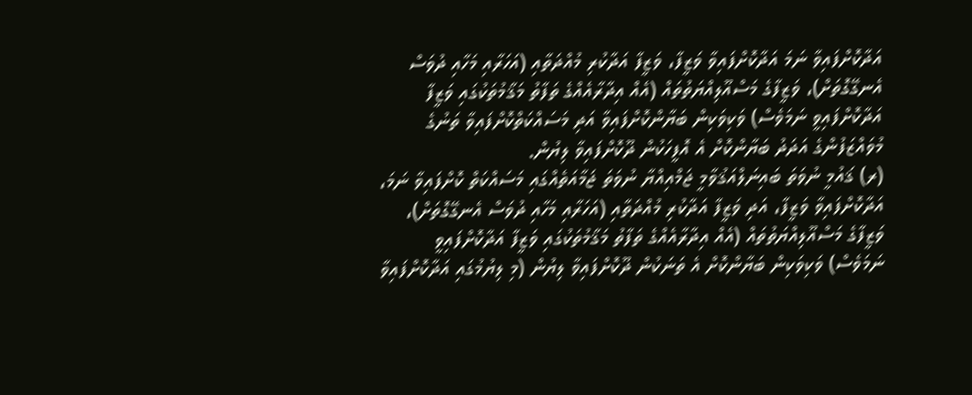އަދާކޮށްފައިވާ ނަމަ އަދާކޮށްފައިވާ ވަޒީފާ، ވަޒީފާ އަދާކުރި މުއްދަތާއި (އަހަރާއި މަހާއި ދުވަސް އެނގޭގޮތަށް)، ވަޒީފާގެ މަސްއޫލިއްޔަތުތައް (އެއް އިދާރާއެއްގެ ތަފާތު މަޤާމުތަކުގައި ވަޒީފާ އަދާކޮށްފައިވީ ނަމަވެސް) ވަކިވަކިން ބަޔާންކޮށްފައިވާ އަދި މަސައްކަތްކޮށްފައިވާ ތަނުގެ މުވައްޒަފުންގެ އަދަދު ބަޔާންކޮށް އެ އޮފީހަކުން ދޫކޮށްފައިވާ ލިޔުން.
(ރ) ޤައުމީ ނުވަތަ ބައިނަލްއަޤުވާމީ ޖަމްއިއްޔާ ނުވަތަ ޖަމާއަތެއްގައި މަސައްކަތް ކޮށްފައިވާ ނަމަ، އަދާކޮށްފައިވާ ވަޒީފާ، އަދި ވަޒީފާ އަދާކުރި މުއްދަތާއި (އަހަރާއި މަހާއި ދުވަސް އެނގޭގޮތަށް)، ވަޒީފާގެ މަސްއޫލިއްޔަތުތައް (އެއް އިދާރާއެއްގެ ތަފާތު މަޤާމުތަކުގައި ވަޒީފާ އަދާކޮށްފައިވީ ނަމަވެސް) ވަކިވަކިން ބަޔާންކޮށް އެ ތަނަކުން ދޫކޮށްފައިވާ ލިޔުން (މި ލިޔުމުގައި އަދާކޮށްފައިވާ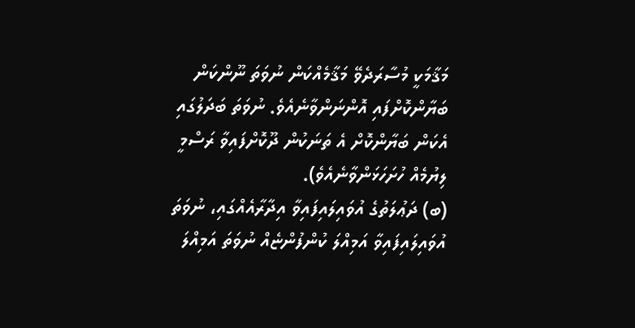މަޤާމަކީ މުސާރަދެވޭ މަޤާމެއްކަން ނުވަތަ ނޫންކަން ބަޔާންކޮށްފައި އޮންނަންވާނެއެވެ. ނުވަތަ ބަދަލުގައި އެކަން ބަޔާންކޮށް އެ ތަނަކުން ދޫކޮށްފައިވާ ރަސްމީ ލިޔުމެއް ހުށަހަޅަންވާނެއެވެ).
(ބ) ދަޢުލަތުގެ އުވައިލައިފައިވާ އިދާރާއެއްގައި، ނުވަތަ އުވައިލައިފައިވާ އަމިއްލަ ކުންފުންޏެއް ނުވަތަ އަމިއްލަ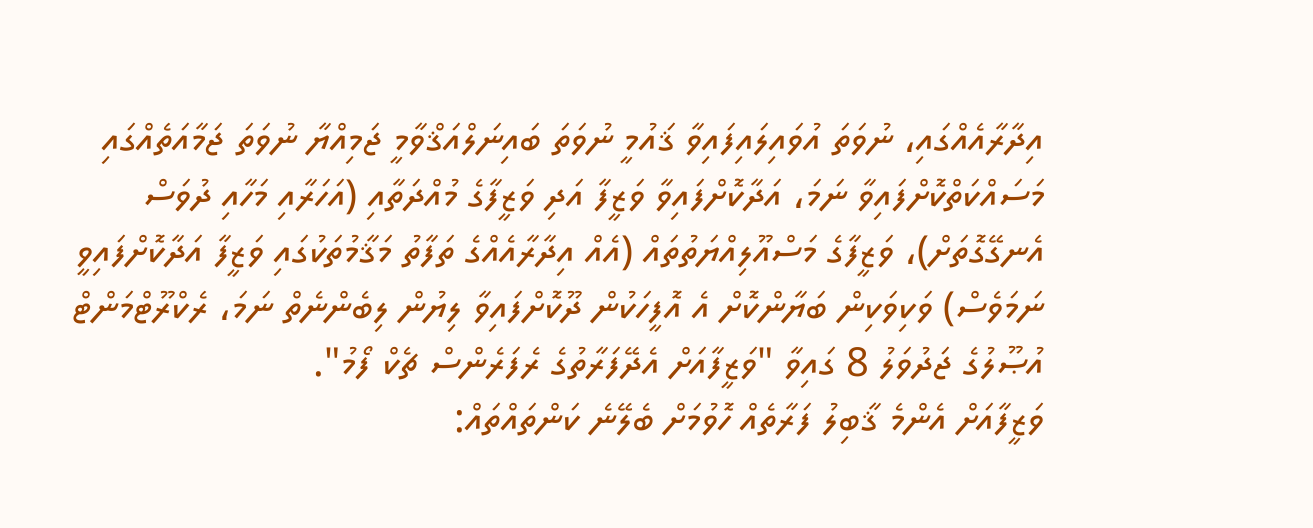އިދާރާއެއްގައި، ނުވަތަ އުވައިލައިފައިވާ ޤައުމީ ނުވަތަ ބައިނަލްއަޤްވާމީ ޖަމިއްޔާ ނުވަތަ ޖަމާއަތެއްގައި މަސައްކަތްކޮށްފައިވާ ނަމަ، އަދާކޮށްފައިވާ ވަޒީފާ އަދި ވަޒީފާގެ މުއްދަތާއި (އަހަރާއި މަހާއި ދުވަސް އެނގޭގޮތަށް)، ވަޒީފާގެ މަސްއޫލިއްޔަތުތައް (އެއް އިދާރާއެއްގެ ތަފާތު މަޤާމުތަކުގައި ވަޒީފާ އަދާކޮށްފައިވީ ނަމަވެސް) ވަކިވަކިން ބަޔާންކޮށް އެ އޮފީހަކުން ދޫކޮށްފައިވާ ލިޔުން ލިބެންނެތް ނަމަ، ރެކްރޫޓްމަންޓް އުޞޫލުގެ ޖަދުވަލު 8 ގައިވާ "ވަޒީފާއަށް އެދޭފަރާތުގެ ރެފަރެންސް ޗެކް ފޯމު".
ވަޒީފާއަށް އެންމެ ޤާބިލު ފަރާތެއް ހޮވުމަށް ބެލޭނެ ކަންތައްތައް: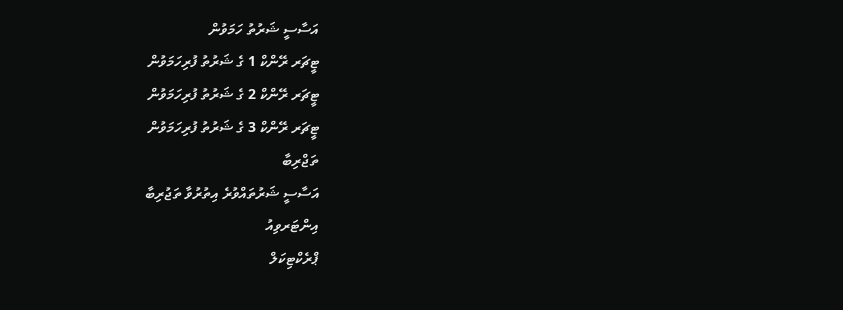އަސާސީ ޝަރުތު ހަމަވުން
ޓީޗަރ ރޭންކް 1 ގެ ޝަރުތު ފުރިހަމަވުން
ޓީޗަރ ރޭންކް 2 ގެ ޝަރުތު ފުރިހަމަވުން
ޓީޗަރ ރޭންކް 3 ގެ ޝަރުތު ފުރިހަމަވުން
ތަޖްރިބާ
އަސާސީ ޝަރުތައްވުރެ އިތުރުވާ ތަޖުރިބާ
އިންޓަރވިއު
ޕްރެކްޓިކަލް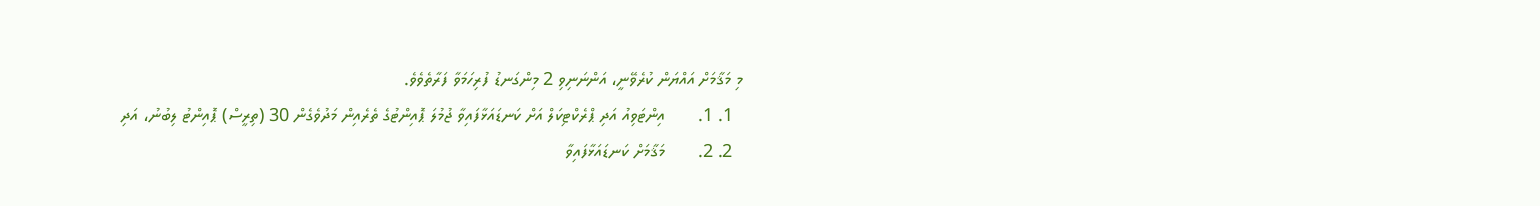މި މަޤާމަށް އައްޔަން ކުރެވޭނީ، އަންނަނިވި 2 މިންގަނޑު ފުރިހަމަވާ ފަރާތެވެވެ.
  1. 1.       އިންޓަވިއު އަދި ޕްރެކްޓިކަލް އަށް ކަނޑައަޅާފައިވާ ޖުމުލަ ޕޮއިންޓުގެ ތެރެއިން މަދުވެގެން 30 (ތިރީސް) ޕޮއިންޓު ލިބުނު، އަދި
  2. 2.       މަޤާމަށް ކަނޑައަޅާފައިވާ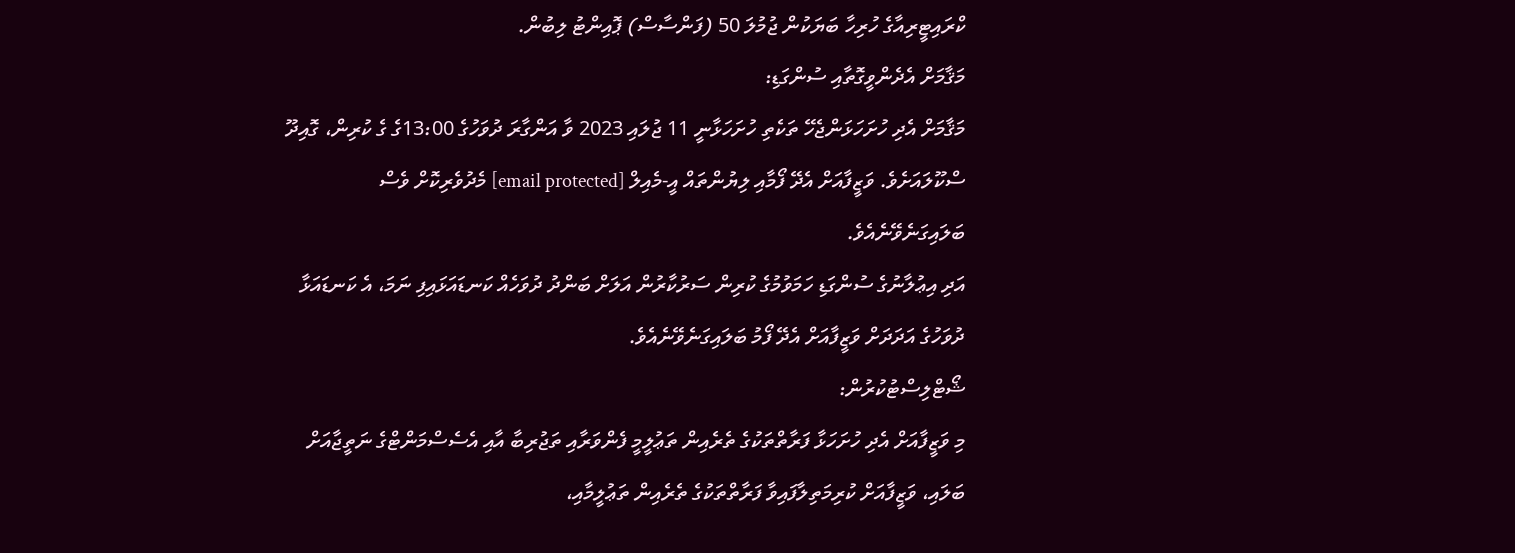ކްރައިޓީރިއާގެ ހުރިހާ ބަޔަކުން ޖުމުލަ 50 (ފަންސާސް) ޕޮއިންޓު ލިބުން.
މަޤާމަށް އެދެންވީގޮތާއި ސުންގަޑި:
މަޤާމަށް އެދި ހުށަހަޅަންޖެހޭ ތަކެތި ހުށަހަޅާނީ 11 ޖުލައި 2023 ވާ އަންގާރަ ދުވަހުގެ 13:00ގެ ގެ ކުރިން، ގޮއިދޫ ސްކޫލައަށެވެ. ވަޒީފާއަށް އެދޭ ފޯމާއި ލިޔުންތައް އީ-މެއިލް [email protected] މެދުވެރިކޮށް ވެސް ބަލައިގަނެވޭނެއެވެ.
އަދި އިޢުލާނުގެ ސުންގަޑި ހަމަވުމުގެ ކުރިން ސަރުކާރުން އަލަށް ބަންދު ދުވަހެއް ކަނޑައަޅައިފި ނަމަ، އެ ކަނޑައަޅާ ދުވަހުގެ އަދަދަށް ވަޒީފާއަށް އެދޭ ފޯމު ބަލައިގަނެވޭނެއެވެ.
ޝޯޓްލިސްޓުކުރުން:
މި ވަޒީފާއަށް އެދި ހުށަހަޅާ ފަރާތްތަކުގެ ތެރެއިން ތަޢުލީމީ ފެންވަރާއި ތަޖުރިބާ އާއި އެސެސްމަންޓްގެ ނަތީޖާއަށް ބަލައި، ވަޒީފާއަށް ކުރިމަތިލާފައިވާ ފަރާތްތަކުގެ ތެރެއިން ތަޢުލީމާއި،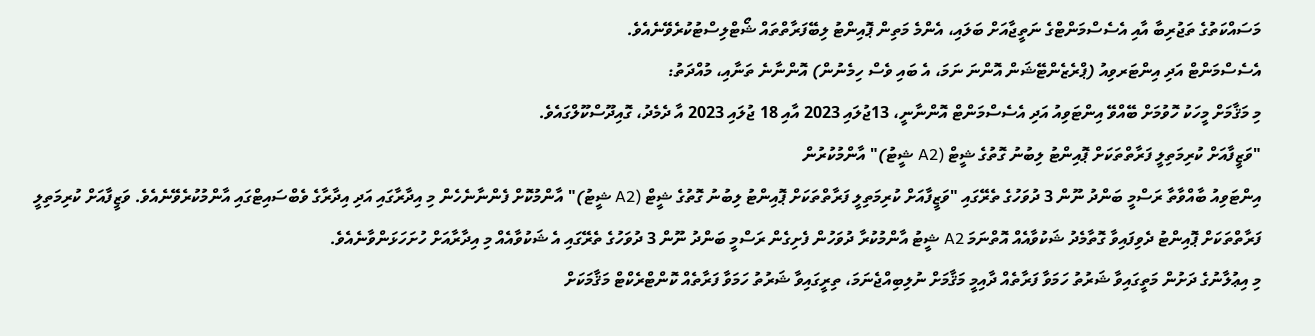މަސައްކަތުގެ ތަޖުރިބާ އާއި އެސެސްމަންޓްގެ ނަތީޖާއަށް ބަލައި، އެންމެ މަތިން ޕޮއިންޓު ލިބޭފަރާތްތައް ޝޯޓްލިސްޓުކުރެވޭނެއެވެ.
އެސެސްމަންޓް އަދި އިންޓަރވިއު (ޕްރެޒެންޓޭޝަން އޮންނަ ނަމަ، އެ ބައި ވެސް ހިމެނުން) އޮންނާނެ ތަނާއި، މުއްދަތު:
މި މަޤާމަށް މީހަކު ހޮވުމަށް ބޭއްވޭ އިންޓަވިއު އަދި އެސެސްމަންޓް އޮންނާނީ، 13ޖުލައި 2023 އާއި 18 ޖުލައި 2023 އާ ދެމެދު، ގޮއިދޫސްކޫލްގައެވެ.
"ވަޒީފާއަށް ކުރިމަތިލީ ފަރާތްތަކަށް ޕޮއިންޓު ލިބުނު ގޮތުގެ ޝީޓް (A2 ޝީޓު)" އާންމުކުރުން
އިންޓަވިއު ބާއްވާތާ ރަސްމީ ބަންދު ނޫން 3 ދުވަހުގެ ތެރޭގައި "ވަޒީފާއަށް ކުރިމަތިލީ ފަރާތްތަކަށް ޕޮއިންޓު ލިބުނު ގޮތުގެ ޝީޓް (A2 ޝީޓު)" އާންމުކޮށް ފެންނާނެހެން މި އިދާރާގައި އަދި އިދާރާގެ ވެބްސައިޓްގައި އާންމުކުރެވޭނެއެވެ. ވަޒީފާއަށް ކުރިމަތިލީ ފަރާތްތަކަށް ޕޮއިންޓު ދެވިފައިވާ ގޮތާމެދު ޝަކުވާއެއް އޮތްނަމަ A2 ޝީޓު އާންމުކުރާ ދުވަހުން ފެށިގެން ރަސްމީ ބަންދު ނޫން 3 ދުވަހުގެ ތެރޭގައި އެ ޝަކުވާއެއް މި އިދާރާއަށް ހުށަހަޅަންވާނެއެވެ.
މި އިޢުލާނުގެ ދަށުން މަތީގައިވާ ޝަރުތު ހަމަވާ ފަރާތެއް ދާއިމީ މަޤާމަށް ނުލިބިއްޖެނަމަ، ތިރީގައިވާ ޝަރުތު ހަމަވާ ފަރާތެއް ކޮންޓްރެކްޓް މަޤާމަކަށް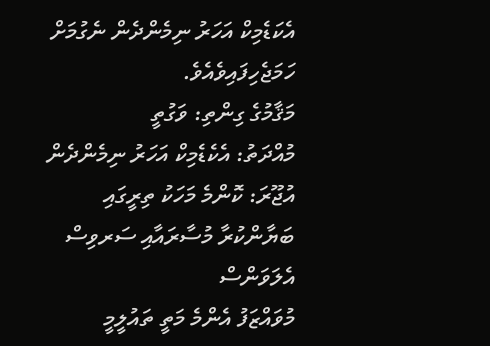އެކަޑެމިކް އަހަރު ނިމެންދެން ނެގުމަށް ހަމަޖެހިފައިވެއެވެ.
މަޤާމުގެ ގިންތި: ވަގުތީ
މުއްދަތު: އެކެޑެމިކް އަހަރު ނިމެންދެން
އުޖޫރަ: ކޮންމެ މަހަކު ތިރީގައި ބަޔާންކުރާ މުސާރައާއި ސަރވިސް އެލަވަންސް
މުވައްޒަފު އެންމެ މަތީ ތައުލީމީ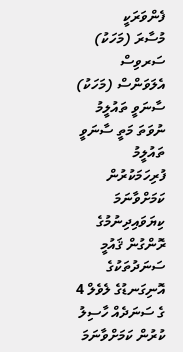ފެންވަރަކީ
މުސާރަ (މަހަކު)
ސަރވިސް އެލަވަންސް (މަހަކު)
ސާނަވީ ތައުލީމު ނުވަތަ މަތީ ސާނަވީ ތައުލީމު ފުރިހަމަކުރުން ކަމަށްވާނަމަ
ކިޔަވައިދިނުމުގެ ރޮންގުން ޤައުމީ ސަނަދުތަކުގެ އޮނިގަނޑުގެ ލެވެލް 4 ގެ ސަނަދެއް ހާސިލު ކުރުން ކަމަށްވާނަމަ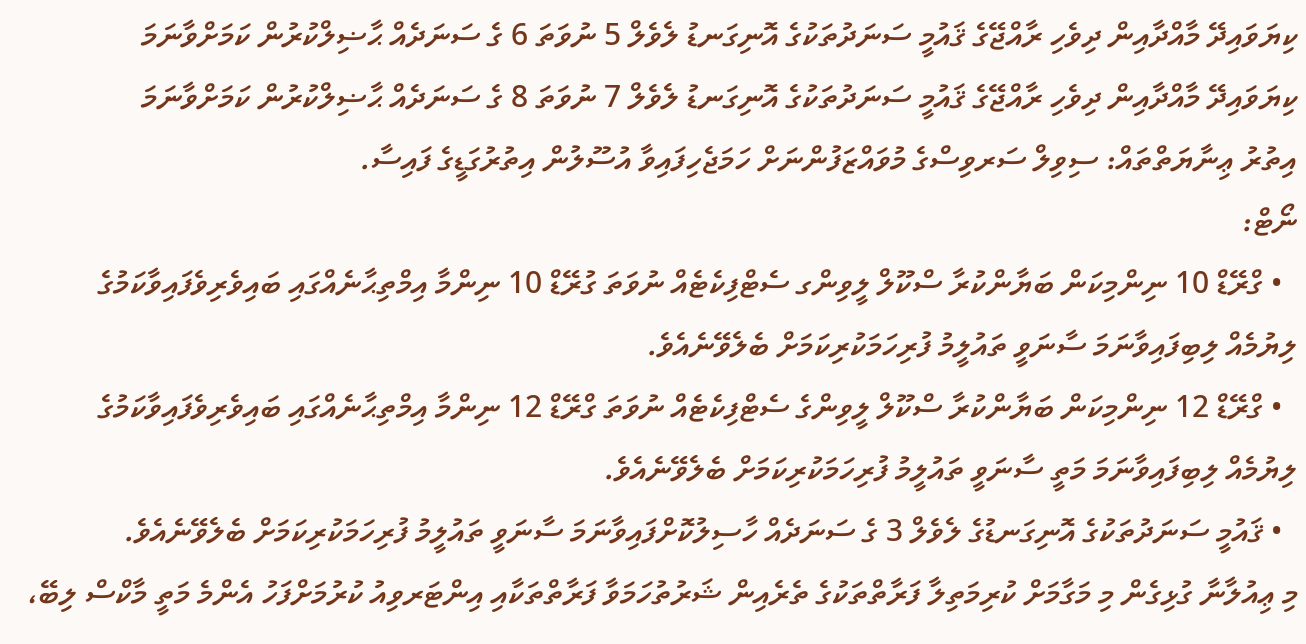ކިޔަވައިދޭ މާއްދާއިން ދިވެހި ރާއްޖޭގެ ޤައުމީ ސަނަދުތަކުގެ އޮނިގަނޑު ލެވެލް 5 ނުވަތަ 6 ގެ ސަނަދެއް ޙާޟިލްކުރުން ކަމަށްވާނަމަ
ކިޔަވައިދޭ މާއްދާއިން ދިވެހި ރާއްޖޭގެ ޤައުމީ ސަނަދުތަކުގެ އޮނިގަނޑު ލެވެލް 7 ނުވަތަ 8 ގެ ސަނަދެއް ޙާޟިލްކުރުން ކަމަށްވާނަމަ
އިތުރު ޢިނާޔަތްތައް: ސިވިލް ސަރވިސްގެ މުވައްޒަފުންނަށް ހަމަޖެހިފައިވާ އުސޫލުން އިތުރުގަޑީގެ ފައިސާ.
ނޯޓް:
  • ގްރޭޑް 10 ނިންމިކަން ބަޔާންކުރާ ސްކޫލް ލީވިންގ ސެޓްފިކެޓެއް ނުވަތަ ގުރޭޑް 10 ނިންމާ އިމްތިޙާނެއްގައި ބައިވެރިވެފައިވާކަމުގެ ލިޔުމެއް ލިބިފައިވާނަމަ ސާނަވީ ތައުލީމު ފުރިހަމަކުރިކަމަށް ބެލެވޭނެއެވެ.
  • ގްރޭޑް 12 ނިންމިކަން ބަޔާންކުރާ ސްކޫލް ލީވިންގެ ސެޓްފިކެޓެއް ނުވަތަ ގްރޭޑް 12 ނިންމާ އިމްތިޙާނެއްގައި ބައިވެރިވެފައިވާކަމުގެ ލިޔުމެއް ލިބިފައިވާނަމަ މަތީ ސާނަވީ ތައުލީމު ފުރިހަމަކުރިކަމަށް ބެލެވޭނެއެވެ.
  • ޤައުމީ ސަނަދުތަކުގެ އޮނިގަނޑުގެ ލެވެލް 3 ގެ ސަނަދެއް ހާސިލުކޮށްފައިވާނަމަ ސާނަވީ ތައުލީމު ފުރިހަމަކުރިކަމަށް ބެލެވޭނެއެވެ.
މި ޢިއުލާނާ ގުޅިގެން މި މަގާމަށް ކުރިމަތިލާ ފަރާތްތަކުގެ ތެރެއިން ޝަރުތުހަމަވާ ފަރާތްތަކާއި އިންޓަރވިއު ކުރުމަށްފަހު އެންމެ މަތީ މާކްސް ލިބޭ،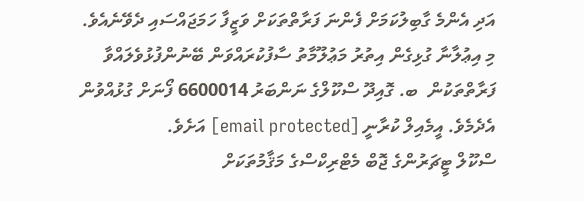އަދި އެންމެ ގާބިލުކަމަށް ފެންނަ ފަރާތްތަކަށް ވަޒީފާ ހަމަޖައްސައި ދެވޭނެއެވެ. މި އިޢުލާނާ ގުޅިގެން އިތުރު މަޢުލޫމާތު ސާފުކުރައްވަން ބޭނުންފުޅުވެލައްވާ ފަރާތްތަކުން  ބ. ގޮއިދޫ ސްކޫލްގެ ނަންބަރު 6600014 ފޯނަށް ގުޅުއްވުން އެދެމެވެ. އީމެއިލް ކުރާނީ [email protected] އަށެވެ.
ސްކޫލް ޓީޗަރުންގެ ޖޮބް މެޓްރިކްސްގެ މަޤާމުތަކަށް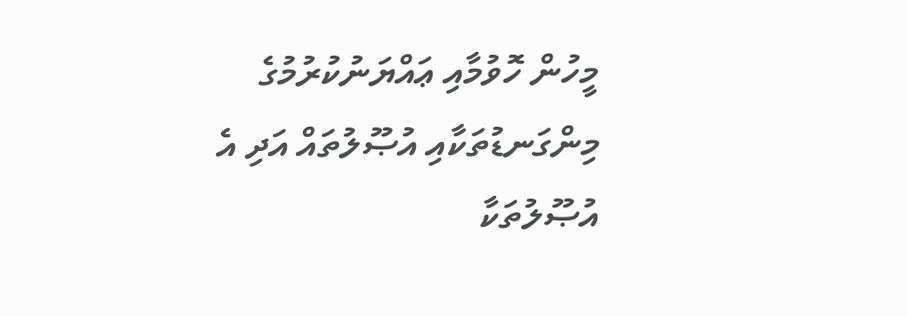މީހުން ހޮވުމާއި ޢައްޔަނުކުރުމުގެ މިންގަނޑުތަކާއި އުޞޫލުތައް އަދި އެ އުޞޫލުތަކާ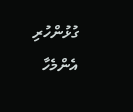ގުޅުންހުރި އެންމެހާ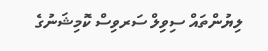ލިޔުންތައް ސިވިލް ސަރވިސް ކޮމިޝަނުގެ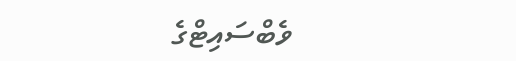ވެބްސައިޓްގެ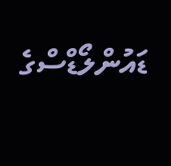ޑައުންލޯޑްސްގެ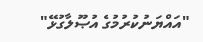"އައްޔަނުކުރުމުގެ އުޞޫލާގުޅޭ"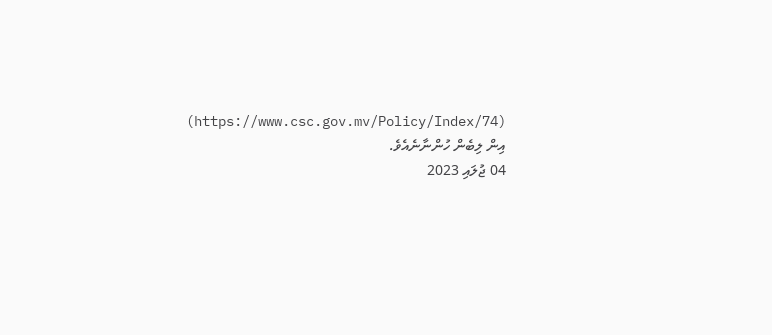(https://www.csc.gov.mv/Policy/Index/74) އިން ލިބެން ހުންނާނެއެވެ.
04 ޖުލައި 2023